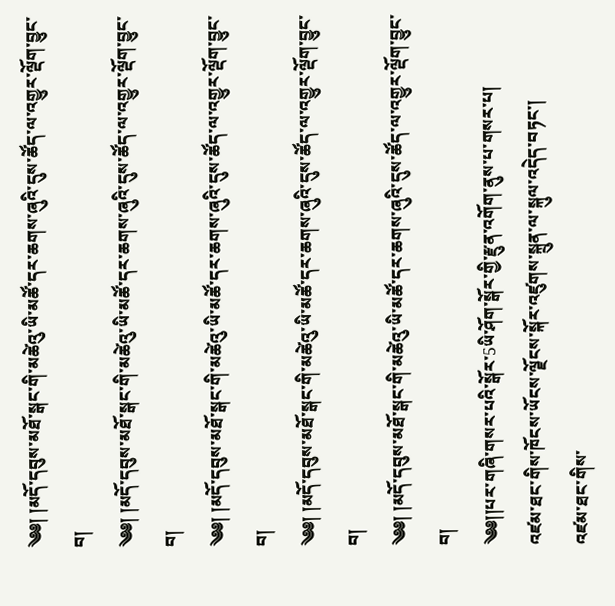༄༅། །མདོ་དབུས་མཐོ་སྒང་གི་མཚེའུ་ཡི་མཚོ་དར་ཆགས་ཞུའི་དུས་ཚོད་ལ་འགྱུར་ལྡོག་བྱུང་བ།
༄༅། །མདོ་དབུས་མཐོ་སྒང་གི་མཚེའུ་ཡི་མཚོ་དར་ཆགས་ཞུའི་དུས་ཚོད་ལ་འགྱུར་ལྡོག་བྱུང་བ།
༄༅། །མདོ་དབུས་མཐོ་སྒང་གི་མཚེའུ་ཡི་མཚོ་དར་ཆགས་ཞུའི་དུས་ཚོད་ལ་འགྱུར་ལྡོག་བྱུང་བ།
༄༅། །མདོ་དབུས་མཐོ་སྒང་གི་མཚེའུ་ཡི་མཚོ་དར་ཆགས་ཞུའི་དུས་ཚོད་ལ་འགྱུར་ལྡོག་བྱུང་བ།
༄༅། །མདོ་དབུས་མཐོ་སྒང་གི་མཚེའུ་ཡི་མཚོ་དར་ཆགས་ཞུའི་དུས་ཚོད་ལ་འགྱུར་ལྡོག་བྱུང་བ།
༄༅།།པར་གཞི་གསར་པའི་སྒོར་5ཡི་ཤོག་སྒོར་གྱི་རྫུན་འགོག་ནུས་པ་གསར་པ།
འཛམ་ཐང་གིས་ཁོངས་ཡོངས་ལྗོངས་སྐོར་འཛུགས་སྐྲུན་ལ་སྐུལ་འདེད་བཏང་།
འཛམ་ཐང་གིས་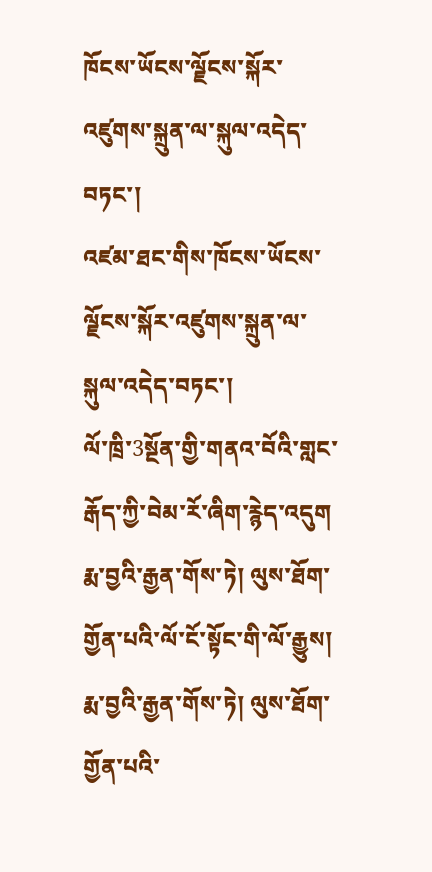ཁོངས་ཡོངས་ལྗོངས་སྐོར་འཛུགས་སྐྲུན་ལ་སྐུལ་འདེད་བཏང་།
འཛམ་ཐང་གིས་ཁོངས་ཡོངས་ལྗོངས་སྐོར་འཛུགས་སྐྲུན་ལ་སྐུལ་འདེད་བཏང་།
ལོ་ཁྲི་3སྔོན་གྱི་གནའ་བོའི་གླང་རྒོད་ཀྱི་བེམ་རོ་ཞིག་རྙེད་འདུག
རྨ་བྱའི་རྒྱན་གོས་ཏེ། ལུས་ཐོག་གྱོན་པའི་ལོ་ངོ་སྟོང་གི་ལོ་རྒྱུས།
རྨ་བྱའི་རྒྱན་གོས་ཏེ། ལུས་ཐོག་གྱོན་པའི་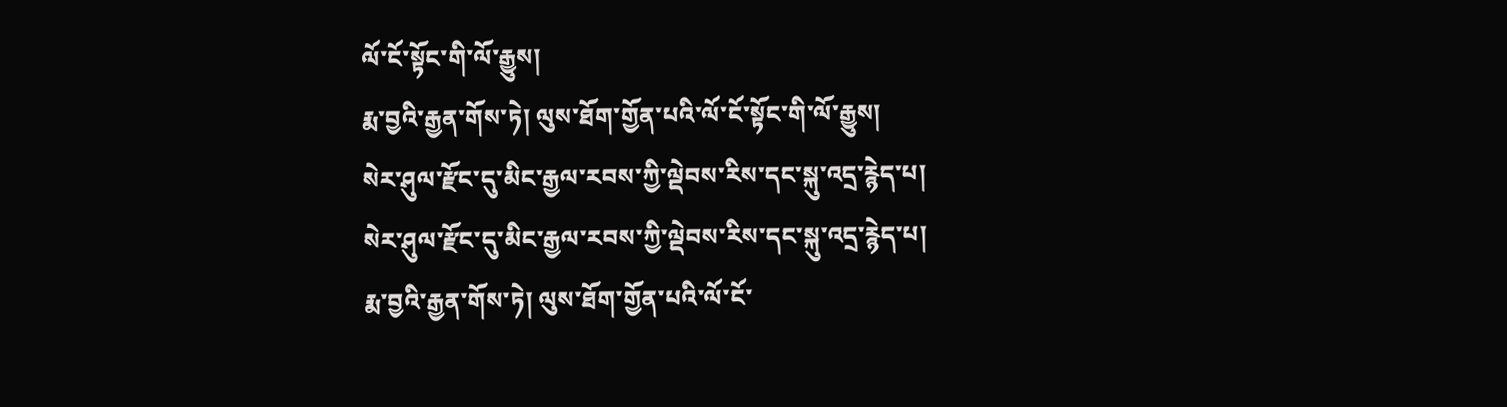ལོ་ངོ་སྟོང་གི་ལོ་རྒྱུས།
རྨ་བྱའི་རྒྱན་གོས་ཏེ། ལུས་ཐོག་གྱོན་པའི་ལོ་ངོ་སྟོང་གི་ལོ་རྒྱུས།
སེར་ཤུལ་རྫོང་དུ་མིང་རྒྱལ་རབས་ཀྱི་ལྡེབས་རིས་དང་སྐུ་འདྲ་རྙེད་པ།
སེར་ཤུལ་རྫོང་དུ་མིང་རྒྱལ་རབས་ཀྱི་ལྡེབས་རིས་དང་སྐུ་འདྲ་རྙེད་པ།
རྨ་བྱའི་རྒྱན་གོས་ཏེ། ལུས་ཐོག་གྱོན་པའི་ལོ་ངོ་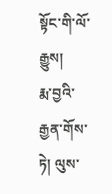སྟོང་གི་ལོ་རྒྱུས།
རྨ་བྱའི་རྒྱན་གོས་ཏེ། ལུས་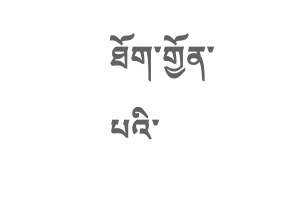ཐོག་གྱོན་པའི་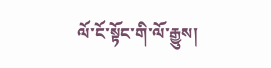ལོ་ངོ་སྟོང་གི་ལོ་རྒྱུས།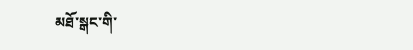མཐོ་སྒང་གི་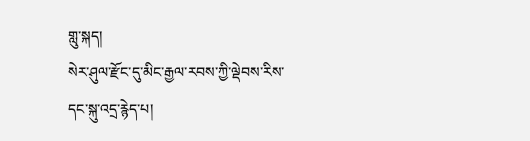གླུ་སྐད།
སེར་ཤུལ་རྫོང་དུ་མིང་རྒྱལ་རབས་ཀྱི་ལྡེབས་རིས་དང་སྐུ་འདྲ་རྙེད་པ།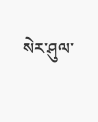སེར་ཤུལ་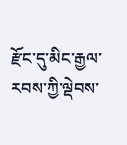རྫོང་དུ་མིང་རྒྱལ་རབས་ཀྱི་ལྡེབས་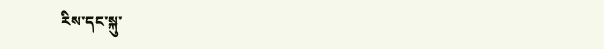རིས་དང་སྐུ་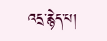འདྲ་རྙེད་པ།